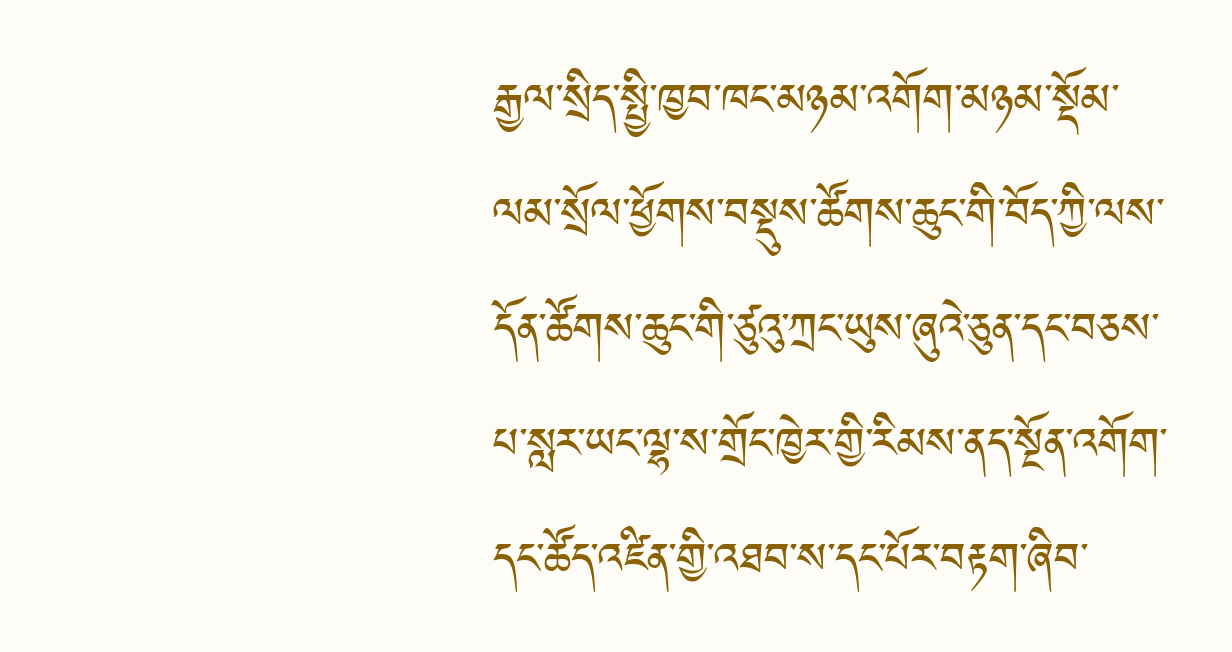རྒྱལ་སྲིད་སྤྱི་ཁྱབ་ཁང་མཉམ་འགོག་མཉམ་སྡོམ་ལམ་སྲོལ་ཕྱོགས་བསྡུས་ཚོགས་ཆུང་གི་བོད་ཀྱི་ལས་དོན་ཚོགས་ཆུང་གི་ཙུའུ་ཀྲང་ཡུས་ཞུའེ་ཅུན་དང་བཅས་པ་སླར་ཡང་ལྷ་ས་གྲོང་ཁྱེར་གྱི་རིམས་ནད་སྔོན་འགོག་དང་ཚོད་འཛིན་གྱི་འཐབ་ས་དང་པོར་བརྟག་ཞིབ་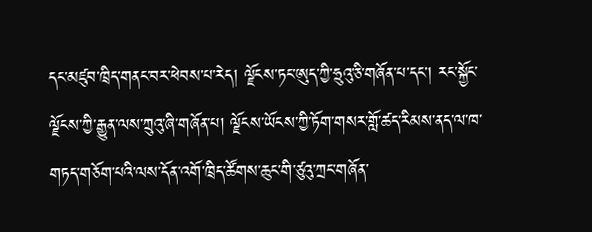དང་མཛུབ་ཁྲིད་གནང་བར་ཕེབས་པ་རེད། ལྗོངས་ཏང་ཨུད་ཀྱི་ཧྲུའུ་ཅི་གཞོན་པ་དང་། རང་སྐྱོང་ལྗོངས་ཀྱི་རྒྱུན་ལས་ཀྲུའུ་ཞི་གཞོན་པ། ལྗོངས་ཡོངས་ཀྱི་ཏོག་གསར་གློ་ཚད་རིམས་ནད་ལ་ཁ་གཏད་གཅོག་པའི་ལས་དོན་འགོ་ཁྲིད་ཚོགས་ཆུང་གི་ཙུའུ་ཀྲང་གཞོན་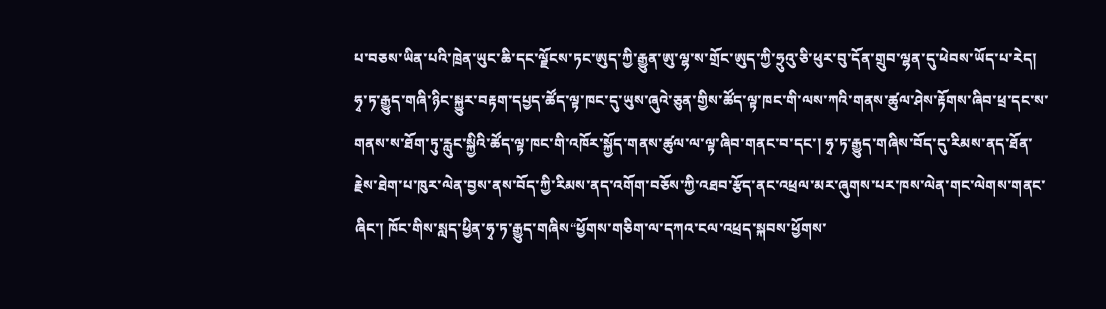པ་བཅས་ཡིན་པའི་ཁྲེན་ཡུང་ཆི་དང་ལྗོངས་ཏང་ཨུད་ཀྱི་རྒྱུན་ཨུ་ལྷ་ས་གྲོང་ཨུད་ཀྱི་ཧྲུའུ་ཅི་ཕུར་བུ་དོན་གྲུབ་ལྷན་དུ་ཕེབས་ཡོད་པ་རེད།
ཧྭ་ཏ་རྒྱུད་གཞི་ཉིང་སྐྱུར་བརྟག་དཔྱད་ཚོད་ལྟ་ཁང་དུ་ཡུས་ཞུའེ་ཅུན་གྱིས་ཚོད་ལྟ་ཁང་གི་ལས་ཀའི་གནས་ཚུལ་ཤེས་རྟོགས་ཞིབ་ཕྲ་དང་ས་གནས་ས་ཐོག་ཏུ་རླུང་སྐྱིའི་ཚོད་ལྟ་ཁང་གི་འཁོར་སྐྱོད་གནས་ཚུལ་ལ་ལྟ་ཞིབ་གནང་བ་དང་། ཧྭ་ཏ་རྒྱུད་གཞིས་བོད་དུ་རིམས་ནད་ཐོན་རྗེས་ཐེག་པ་ཁུར་ལེན་བྱས་ནས་བོད་ཀྱི་རིམས་ནད་འགོག་བཅོས་ཀྱི་འཐབ་རྩོད་ནང་འཕྲལ་མར་ཞུགས་པར་ཁས་ལེན་གང་ལེགས་གནང་ཞིང་། ཁོང་གིས་སླད་ཕྱིན་ཧྭ་ཏ་རྒྱུད་གཞིས“ཕྱོགས་གཅིག་ལ་དཀའ་ངལ་འཕྲད་སྐབས་ཕྱོགས་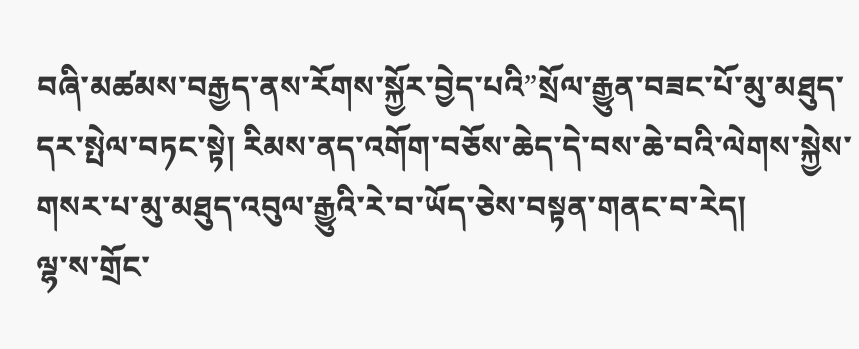བཞི་མཚམས་བརྒྱད་ནས་རོགས་སྐྱོར་བྱེད་པའི”སྲོལ་རྒྱུན་བཟང་པོ་མུ་མཐུད་དར་སྤེལ་བཏང་སྟེ། རིམས་ནད་འགོག་བཅོས་ཆེད་དེ་བས་ཆེ་བའི་ལེགས་སྐྱེས་གསར་པ་མུ་མཐུད་འབུལ་རྒྱུའི་རེ་བ་ཡོད་ཅེས་བསྟན་གནང་བ་རེད།
ལྷ་ས་གྲོང་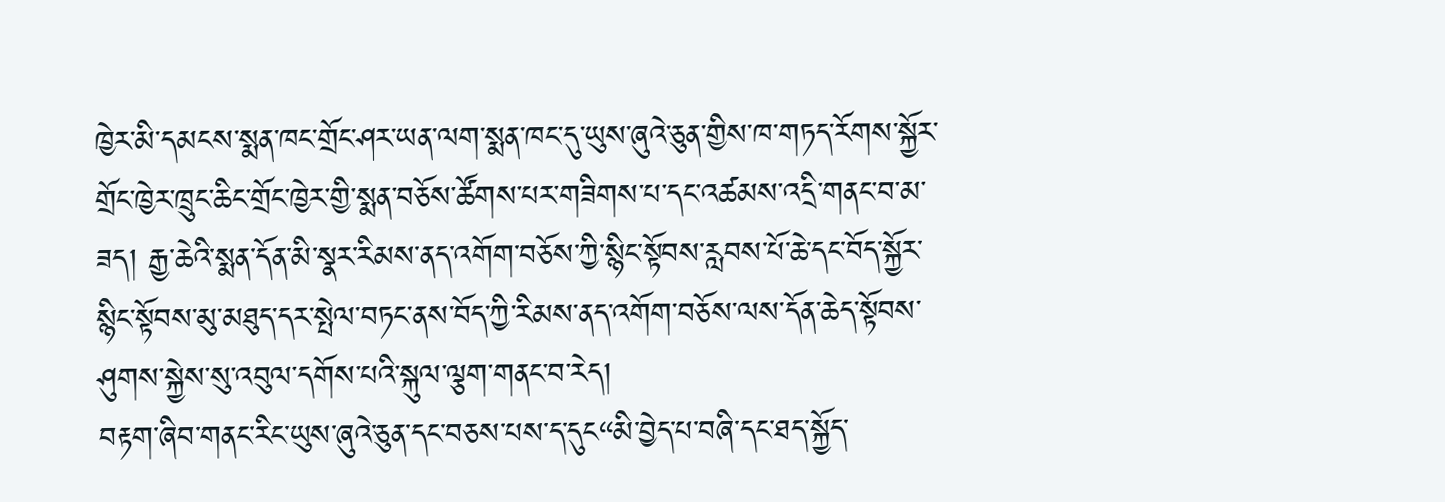ཁྱེར་མི་དམངས་སྨན་ཁང་གྲོང་ཤར་ཡན་ལག་སྨན་ཁང་དུ་ཡུས་ཞུའེ་ཅུན་གྱིས་ཁ་གཏད་རོགས་སྐྱོར་གྲོང་ཁྱེར་ཁྲུང་ཆིང་གྲོང་ཁྱེར་གྱི་སྨན་བཅོས་ཚོགས་པར་གཟིགས་པ་དང་འཚམས་འདྲི་གནང་བ་མ་ཟད། རྒྱ་ཆེའི་སྨན་དོན་མི་སྣར་རིམས་ནད་འགོག་བཅོས་ཀྱི་སྙིང་སྟོབས་རླབས་པོ་ཆེ་དང་བོད་སྐྱོར་སྙིང་སྟོབས་མུ་མཐུད་དར་སྤེལ་བཏང་ནས་བོད་ཀྱི་རིམས་ནད་འགོག་བཅོས་ལས་དོན་ཆེད་སྟོབས་ཤུགས་སྐྱེས་སུ་འབུལ་དགོས་པའི་སྐུལ་ལྕག་གནང་བ་རེད།
བརྟག་ཞིབ་གནང་རིང་ཡུས་ཞུའེ་ཅུན་དང་བཅས་པས་ད་དུང“མི་བྱེད་པ་བཞི་དང་ཐད་སྐྱོད་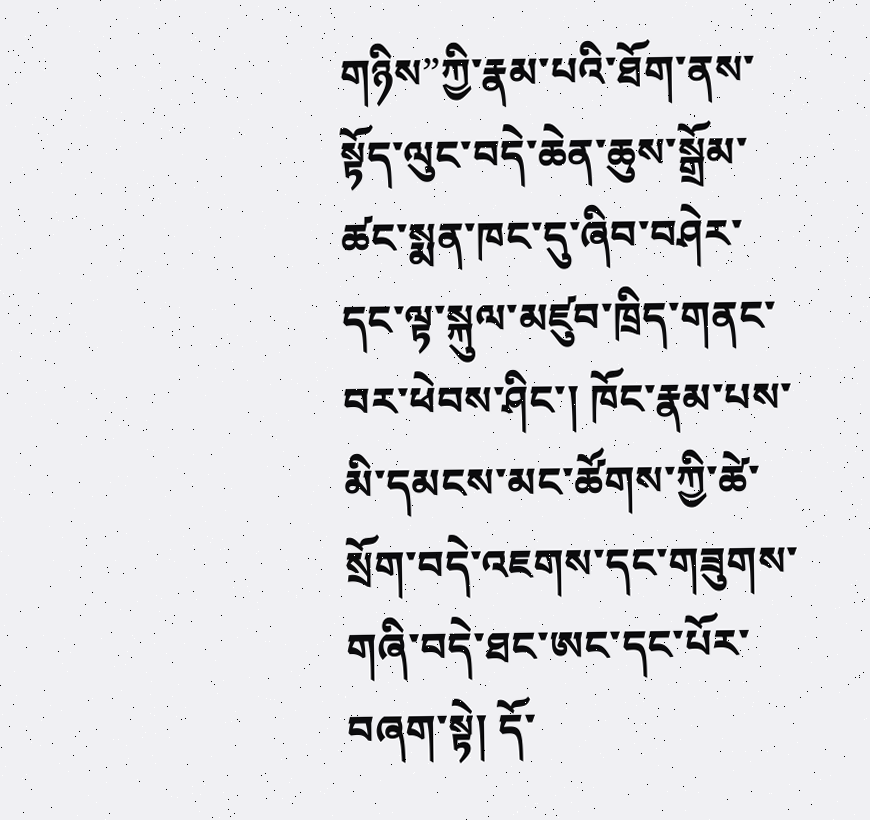གཉིས”ཀྱི་རྣམ་པའི་ཐོག་ནས་སྟོད་ལུང་བདེ་ཆེན་ཆུས་སྒྲོམ་ཚང་སྨན་ཁང་དུ་ཞིབ་བཤེར་དང་ལྟ་སྐུལ་མཛུབ་ཁྲིད་གནང་བར་ཕེབས་ཤིང་། ཁོང་རྣམ་པས་མི་དམངས་མང་ཚོགས་ཀྱི་ཚེ་སྲོག་བདེ་འཇགས་དང་གཟུགས་གཞི་བདེ་ཐང་ཨང་དང་པོར་བཞག་སྟེ། དོ་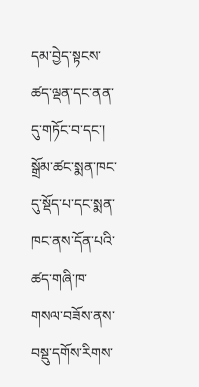དམ་བྱེད་སྟངས་ཚད་ལྡན་དང་ནན་དུ་གཏོང་བ་དང་། སྒྲོམ་ཚང་སྨན་ཁང་དུ་སྡོད་པ་དང་སྨན་ཁང་ནས་དོན་པའི་ཚད་གཞི་ཁ་གསལ་བཟོས་ནས་བསྡུ་དགོས་རིགས་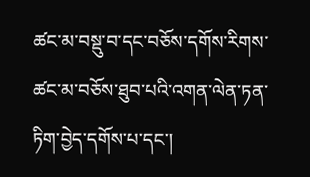ཚང་མ་བསྡུ་བ་དང་བཅོས་དགོས་རིགས་ཚང་མ་བཅོས་ཐུབ་པའི་འགན་ལེན་ཏན་ཏིག་བྱེད་དགོས་པ་དང་།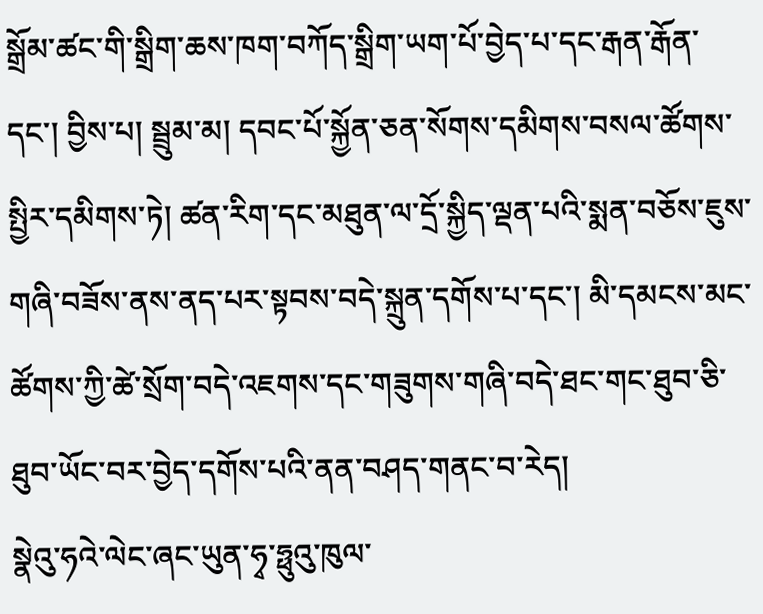སྒྲོམ་ཚང་གི་སྒྲིག་ཆས་ཁག་བཀོད་སྒྲིག་ཡག་པོ་བྱེད་པ་དང་རྒན་རྒོན་དང་། བྱིས་པ། སྦྲུམ་མ། དབང་པོ་སྐྱོན་ཅན་སོགས་དམིགས་བསལ་ཚོགས་སྤྱིར་དམིགས་ཏེ། ཚན་རིག་དང་མཐུན་ལ་དྲོ་སྐྱིད་ལྡན་པའི་སྨན་བཅོས་ཇུས་གཞི་བཟོས་ནས་ནད་པར་སྟབས་བདེ་སྐྲུན་དགོས་པ་དང་། མི་དམངས་མང་ཚོགས་ཀྱི་ཚེ་སྲོག་བདེ་འཇགས་དང་གཟུགས་གཞི་བདེ་ཐང་གང་ཐུབ་ཅི་ཐུབ་ཡོང་བར་བྱེད་དགོས་པའི་ནན་བཤད་གནང་བ་རེད།
སྣེའུ་ཧའེ་ལེང་ཞང་ཡུན་ཧྭ་ཧྥུའུ་ཁུལ་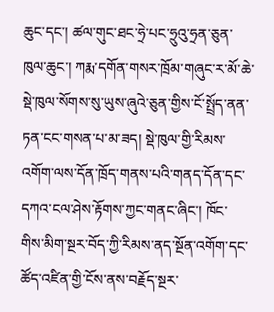ཆུང་དང་། ཚལ་གུང་ཐང་ཧྲེ་པང་ཧྲུའུ་ཧྲན་ཅུན་ཁུལ་ཆུང་། ཀརྨ་དགོན་གསར་ཁྲོམ་གཞུང་ར་མོ་ཆེ་སྡེ་ཁུལ་སོགས་སུ་ཡུས་ཞུའེ་ཅུན་གྱིས་ངོ་སྤྲོད་ནན་ཏན་ངང་གསན་པ་མ་ཟད། སྡེ་ཁུལ་གྱི་རིམས་འགོག་ལས་དོན་ཁྲོད་གནས་པའི་གནད་དོན་དང་དཀའ་ངལ་ཤེས་རྟོགས་ཀྱང་གནང་ཞིང་། ཁོང་གིས་མིག་སྔར་བོད་ཀྱི་རིམས་ནད་སྔོན་འགོག་དང་ཚོད་འཛིན་གྱི་ངོས་ནས་བརྗོད་སྔར་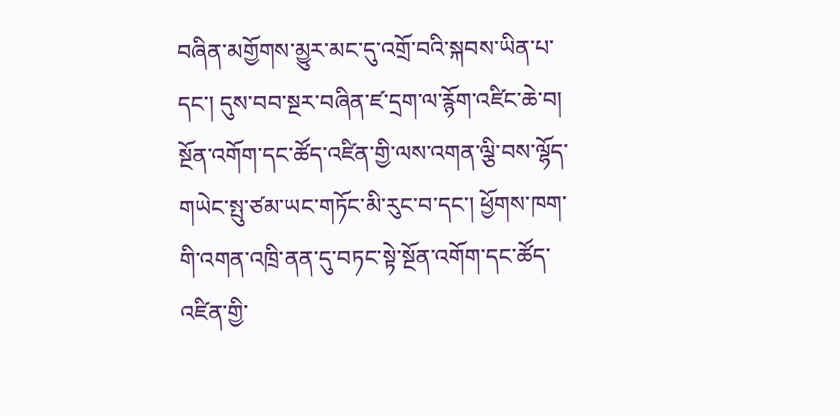བཞིན་མགྱོགས་མྱུར་མང་དུ་འགྲོ་བའི་སྐབས་ཡིན་པ་དང་། དུས་བབ་སྔར་བཞིན་ཛ་དྲག་ལ་རྙོག་འཛིང་ཆེ་བ། སྔོན་འགོག་དང་ཚོད་འཛིན་གྱི་ལས་འགན་ལྕི་བས་ལྷོད་གཡེང་སྤུ་ཙམ་ཡང་གཏོང་མི་རུང་བ་དང་། ཕྱོགས་ཁག་གི་འགན་འཁྲི་ནན་དུ་བཏང་སྟེ་སྔོན་འགོག་དང་ཚོད་འཛིན་གྱི་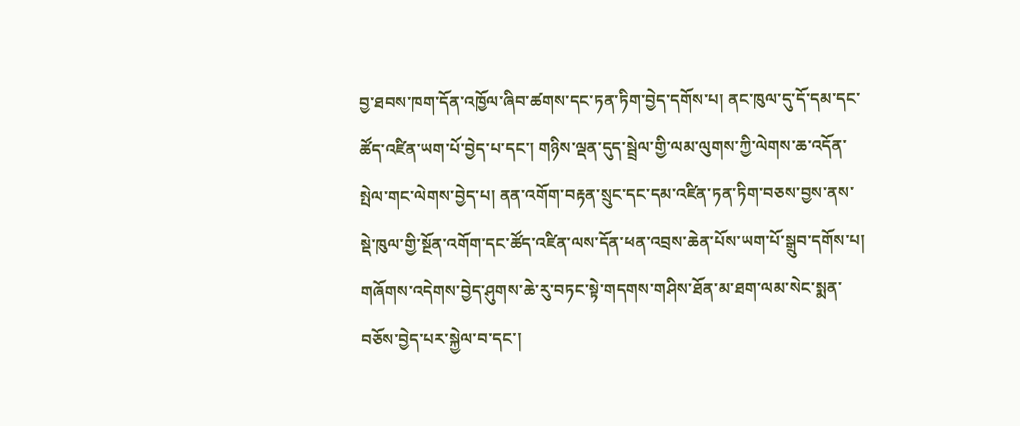བྱ་ཐབས་ཁག་དོན་འཁྱོལ་ཞིབ་ཚགས་དང་ཏན་ཏིག་བྱེད་དགོས་པ། ནང་ཁུལ་དུ་དོ་དམ་དང་ཚོད་འཛིན་ཡག་པོ་བྱེད་པ་དང་། གཉིས་ལྡན་དུད་སྦྲེལ་གྱི་ལམ་ལུགས་ཀྱི་ལེགས་ཆ་འདོན་སྤེལ་གང་ལེགས་བྱེད་པ། ནན་འགོག་བརྟན་སྲུང་དང་དམ་འཛིན་ཏན་ཏིག་བཅས་བྱས་ནས་སྡེ་ཁུལ་གྱི་སྔོན་འགོག་དང་ཚོད་འཛིན་ལས་དོན་ཕན་འབྲས་ཆེན་པོས་ཡག་པོ་སྒྲུབ་དགོས་པ། གཞོགས་འདེགས་བྱེད་ཤུགས་ཆེ་རུ་བཏང་སྟེ་གདགས་གཤིས་ཐོན་མ་ཐག་ལམ་སེང་སྨན་བཅོས་བྱེད་པར་སྐྱེལ་བ་དང་།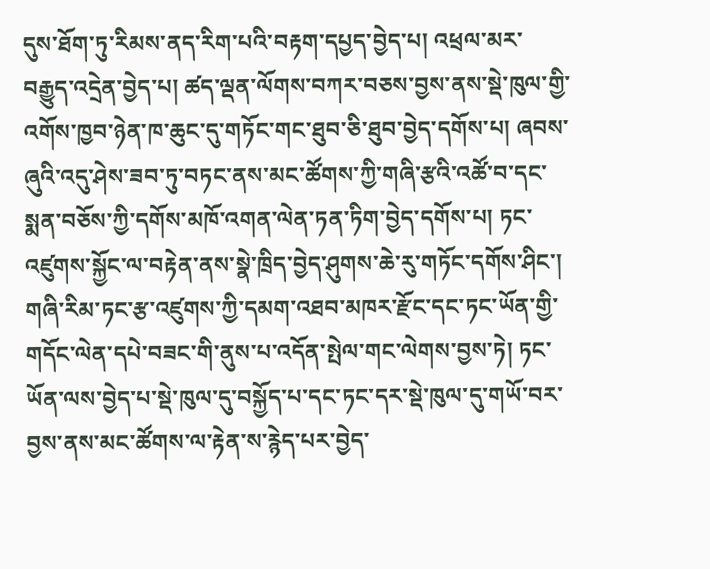དུས་ཐོག་ཏུ་རིམས་ནད་རིག་པའི་བརྟག་དཔྱད་བྱེད་པ། འཕྲལ་མར་བརྒྱུད་འདྲེན་བྱེད་པ། ཚད་ལྡན་ལོགས་བཀར་བཅས་བྱས་ནས་སྡེ་ཁུལ་གྱི་འགོས་ཁྱབ་ཉེན་ཁ་ཆུང་དུ་གཏོང་གང་ཐུབ་ཅི་ཐུབ་བྱེད་དགོས་པ། ཞབས་ཞུའི་འདུ་ཤེས་ཟབ་ཏུ་བཏང་ནས་མང་ཚོགས་ཀྱི་གཞི་རྩའི་འཚོ་བ་དང་སྨན་བཅོས་ཀྱི་དགོས་མཁོ་འགན་ལེན་ཏན་ཏིག་བྱེད་དགོས་པ། ཏང་འཛུགས་སྐྱོང་ལ་བརྟེན་ནས་སྣེ་ཁྲིད་བྱེད་ཤུགས་ཆེ་རུ་གཏོང་དགོས་ཤིང་། གཞི་རིམ་ཏང་རྩ་འཛུགས་ཀྱི་དམག་འཐབ་མཁར་རྫོང་དང་ཏང་ཡོན་གྱི་གདོང་ལེན་དཔེ་བཟང་གི་ནུས་པ་འདོན་སྤེལ་གང་ལེགས་བྱས་ཏེ། ཏང་ཡོན་ལས་བྱེད་པ་སྡེ་ཁུལ་དུ་བསྐྱོད་པ་དང་ཏང་དར་སྡེ་ཁུལ་དུ་གཡོ་བར་བྱས་ནས་མང་ཚོགས་ལ་རྟེན་ས་རྙེད་པར་བྱེད་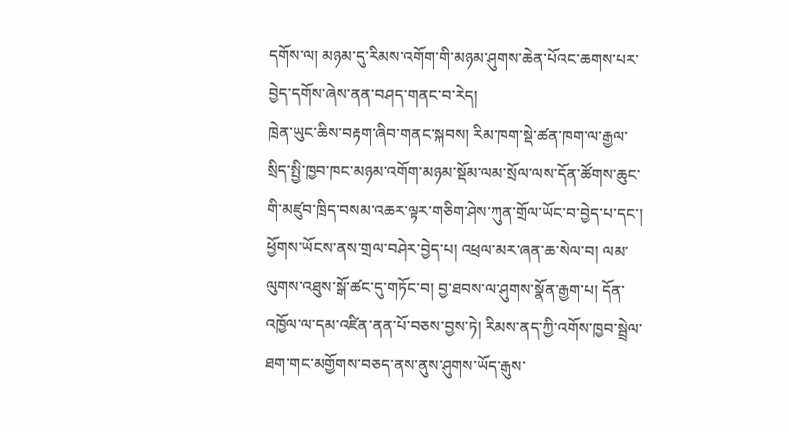དགོས་ལ། མཉམ་དུ་རིམས་འགོག་གི་མཉམ་ཤུགས་ཆེན་པོའང་ཆགས་པར་བྱེད་དགོས་ཞེས་ནན་བཤད་གནང་བ་རེད།
ཁྲེན་ཡུང་ཆིས་བརྟག་ཞིབ་གནང་སྐབས། རིམ་ཁག་སྡེ་ཚན་ཁག་ལ་རྒྱལ་སྲིད་སྤྱི་ཁྱབ་ཁང་མཉམ་འགོག་མཉམ་སྡོམ་ལམ་སྲོལ་ལས་དོན་ཚོགས་ཆུང་གི་མཛུབ་ཁྲིད་བསམ་འཆར་ལྟར་གཅིག་ཤེས་ཀུན་གྲོལ་ཡོང་བ་བྱེད་པ་དང་། ཕྱོགས་ཡོངས་ནས་གྲལ་བཤེར་བྱེད་པ། འཕྲལ་མར་ཞན་ཆ་སེལ་བ། ལམ་ལུགས་འཐུས་སྒོ་ཚང་དུ་གཏོང་བ། བྱ་ཐབས་ལ་ཤུགས་སྣོན་རྒྱག་པ། དོན་འཁྱོལ་ལ་དམ་འཛིན་ནན་པོ་བཅས་བྱས་ཏེ། རིམས་ནད་ཀྱི་འགོས་ཁྱབ་སྦྲེལ་ཐག་གང་མགྱོགས་བཅད་ནས་ནུས་ཤུགས་ཡོད་རྒུས་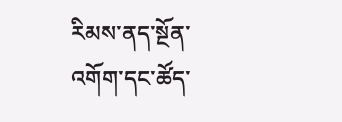རིམས་ནད་སྔོན་འགོག་དང་ཚོད་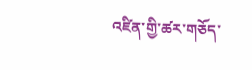འཛིན་གྱི་ཚར་གཅོད་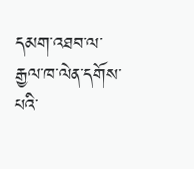དམག་འཐབ་ལ་རྒྱལ་ཁ་ལེན་དགོས་པའི་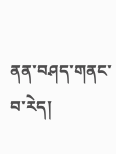ནན་བཤད་གནང་བ་རེད།